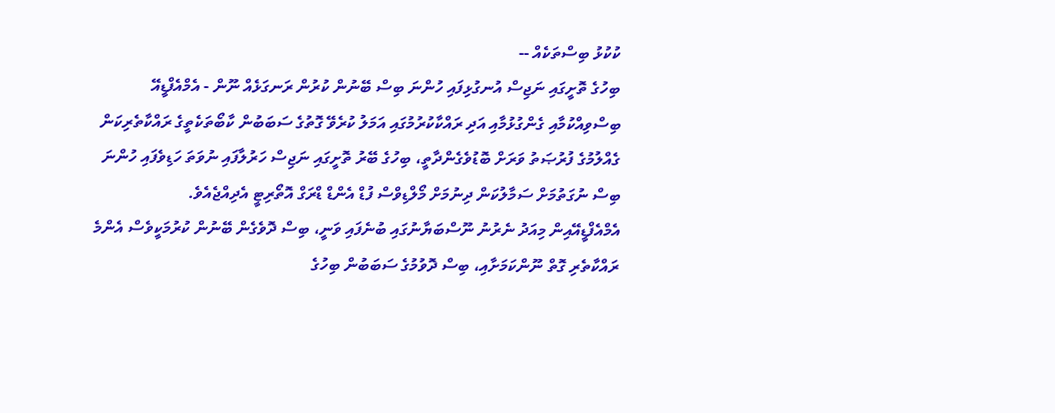ކުކުޅު ބިސްތަކެއް --
ބިހުގެ ތޮށީގައި ނަޖިސް އުނގުޅިފައި ހުންނަ ބިސް ބޭނުން ކުރުން ރަނގަޅެއް ނޫން - އެމްއެފްޑީއޭ
ބިސްވިއްކުމާއި ގެންގުޅުމާއި އަދި ރައްކާކުރުމުގައި އަމަލު ކުރެވޭ ގޮތުގެ ސަބަބުން ކާބޯތަކެތީގެ ރައްކާތެރިކަން ގެއްލުމުގެ ފުރުޞަތު ވަރަށް ބޮޑުވެގެންދާތީ، ބިހުގެ ބޭރު ތޮށީގައި ނަޖިސް ހަރުލާފައި ނުވަތަ ހަޑިވެފައި ހުންނަ ބިސް ނުގަތުމަށް ސަމާލުކަން ދިނުމަށް މޯލްޑިވްސް ފުޑް އެންޑް ޑްރަގް އޮތޯރިޓީ އެދިއްޖެއެވެ.
އެމްއެފްޑީއޭއިން މިއަދު ނެރުނު ނޫސްބަޔާނުގައި ބުނެފައި ވަނީ، ބިސް ދޮވެގެން ބޭނުން ކުރުމަކީވެސް އެންމެ ރައްކާތެރި ގޮތް ނޫންކަމަށާއި، ބިސް ދޮވުމުގެ ސަބަބުން ބިހުގެ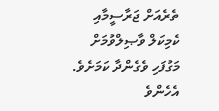ތެރެއަށް ޖަރާސީމާއި ކެމިކަލް ވާޞިލްވުމަށް މަގުފަހި ވެގެންދާ ކަމަށެވެ.
އެހެންވެ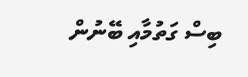ބިސް ގަތުމާއި ބޭނުން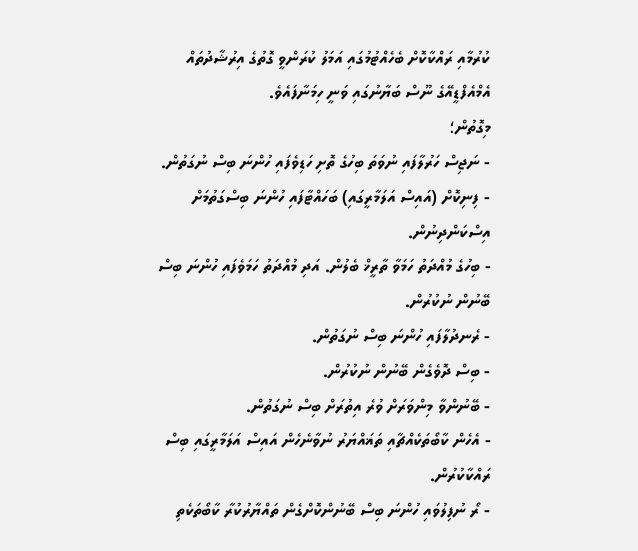ކުރުމާއި ރައްކާކޮށް ބެހެއްޓުމުގައި އަމަލު ކުރަންވީ ގޮތުގެ އިރުޝާދުތައް އެމްއެފްޑީއޭގެ ނޫސް ބަޔާނުގައި ވަނީ ހިމަނާފައެވެ.
މިގޮތުން؛
- ނަޖިސް ހަރުލާފައި ނުވަތަ ބިހުގެ ތޮށި ހަޑިވެފައި ހުންނަ ބިސް ނުގަތުން.
- ފިނިކޮށް (އައިސް އަލަމާރީގައި) ބަހައްޓާފައި ހުންނަ ބިސްގަތުމަށް އިސްކަންދިނުން.
- ބިހުގެ މުއްދަތު ހަމަވާ ތާރީޚް ބެލުން. އަދި މުއްދަތު ހަމަވެފައި ހުންނަ ބިސް ބޭނުން ނުކުރުން.
- ރެނދުލާފައި ހުންނަ ބިސް ނުގަތުން.
- ބިސް ދޮވެގެން ބޭނުން ނުކުރުން.
- ބޭނުންވާ މިންވަރަށް ވުރެ އިތުރަށް ބިސް ނުގަތުން.
- އެހެން ކާބޯތަކެއްޗާއި ތަޣައްޔަރު ނުވާނެހެން އައިސް އަލަމާރީގައި ބިސް ރައްކާކުރުން.
- ރޯ ނުފިލުވައި ހުންނަ ބިސް ބޭނުންކޮށްގެން ތައްޔާރުކުރާ ކާބޯތަކެތި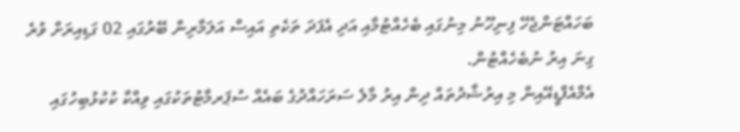ބަހައްޓަންޖެހޭ ފިނިހޫނު މިނުގައި ބެހެއްޓުމާއި އަދި އެފަދަ ތަކެތި އައިސް އަލަމާރިން ބޭރުގައި 02 ގަޑިއިރަށް ވުރެ ގިނަ އިރު ނުބެހެއްޓުން.
އެމްއެފްޑީއޭއިން މި އިރުޝާދުތައް ދިން އިރު މާލެ ސަރަހައްދުގެ ބައެއް ސުޕަރމާޓުތަކުގައި ވިއްކާ ކުކުޅުބިހުގައި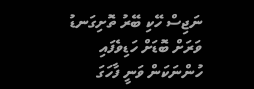ނަޖިސް ހޭކި ބޭރު ތޮށިގަނޑު ވަރަށް ބޮޑަށް ހަޑިވެފައި ހުންނަކަން ވަނީ ފާހަގަ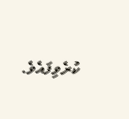ކުރެވިފައެވެ.